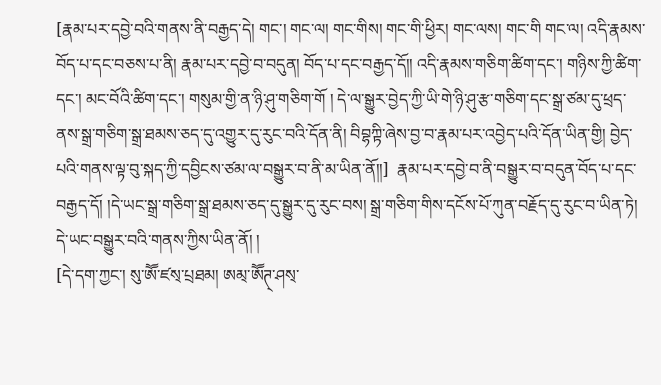[རྣམ་པར་དབྱེ་བའི་གནས་ནི་བརྒྱད་དེ། གང་། གང་ལ། གང་གིས། གང་གི་ཕྱིར། གང་ལས། གང་གི གང་ལ། འདི་རྣམས་བོད་པ་དང་བཅས་པ་ནི། རྣམ་པར་དབྱེ་བ་བདུན། བོད་པ་དང་བརྒྱད་དོ།། འདི་རྣམས་གཅིག་ཚིག་དང་། གཉིས་ཀྱི་ཚིག་དང་། མང་བོའི་ཚིག་དང་། གསུམ་གྱི་ན་ཉི་ཤུ་གཅིག་གོ ། དེ་ལ་སྒྱུར་བྱེད་ཀྱི་ཡི་གེ་ཉི་ཤུ་རྩ་གཅིག་དང་སྒྲ་ཙམ་དུ་ཕྲད་ནས་སྒྲ་གཅིག་སྒྲ་ཐམས་ཅད་དུ་འགྱུར་དུ་རུང་བའི་དོན་ནི། བིབྷཀྟི་ཞེས་བྱ་བ་རྣམ་པར་འབྱེད་པའི་དོན་ཡིན་གྱི། བྱེད་པའི་གནས་ལྟ་བུ་སྐད་ཀྱི་དབྱིངས་ཙམ་ལ་བསྒྱུར་བ་ནི་མ་ཡིན་ནོ།།]  རྣམ་པར་དབྱེ་བ་ནི་བསྒྱུར་བ་བདུན་བོད་པ་དང་བརྒྱད་དོ། །དེ་ཡང་སྒྲ་གཅིག་སྒྲ་ཐམས་ཅད་དུ་སྒྱུར་དུ་རུང་བས། སྒྲ་གཅིག་གིས་དངོས་པོ་ཀུན་བརྗོད་དུ་རུང་བ་ཡིན་ཏེ། དེ་ཡང་བསྒྱུར་བའི་གནས་ཀྱིས་ཡིན་ནོ། །
[དེ་དག་ཀྱང་། སུ་ཨཽ་ཛས྄་པྲཐམ། ཨམ྄་ཨཽཊ྄་ཤས྄་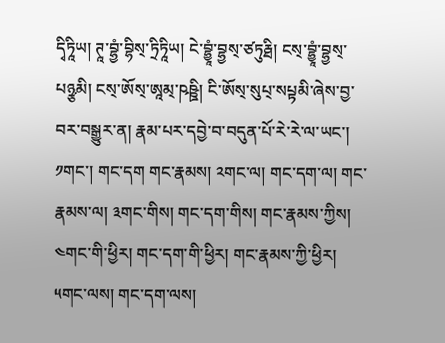དྭིཏཱིཡ། ཊཱ་བྷྱཾ་བྷིས྄་ཏྲིཏཱིཡ། ངེ་བྷྱཱཾ་བྷྱས྄་ཙཏུརྠི། ངས྄་བྷྱཱཾ་བྷྱས྄་པཉྩམི། ངས྄་ཨོས྄་ཨཱམ྄་ཥཥྛི། ངི་ཨོས྄་སུཔ྄་སཔྟམི་ཞེས་བྱ་བར་བསྒྱུར་ན། རྣམ་པར་དབྱེ་བ་བདུན་པོ་རེ་རེ་ལ་ཡང་། ༡གང་། གང་དག གང་རྣམས། ༢གང་ལ། གང་དག་ལ། གང་རྣམས་ལ། ༣གང་གིས། གང་དག་གིས། གང་རྣམས་ཀྱིས། ༤གང་གི་ཕྱིར། གང་དག་གི་ཕྱིར། གང་རྣམས་ཀྱི་ཕྱིར། ༥གང་ལས། གང་དག་ལས།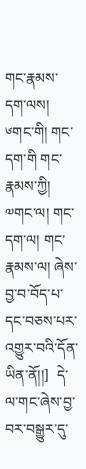གང་རྣམས་དག་ལས། ༦གང་གི། གང་དག་གི གང་རྣམས་ཀྱི། ༧གང་ལ། གང་དག་ལ། གང་རྣམས་ལ། ཞེས་བྱ་བ་བོད་པ་དང་བཅས་པར་འགྱུར་བའི་དོན་ཡིན་ནོ།།]  དེ་ལ་གང་ཞེས་བྱ་བར་བསྒྱུར་དུ་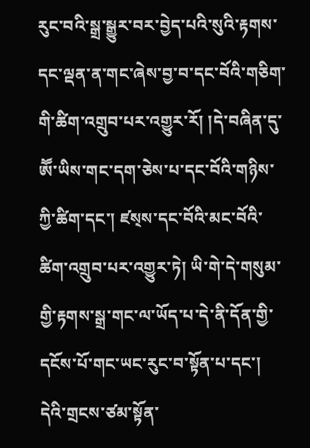རུང་བའི་སྒྲ་སྒྱུར་བར་བྱེད་པའི་སུའི་རྟགས་དང་ལྡན་ན་གང་ཞེས་བྱ་བ་དང་བོའི་གཅིག་གི་ཚིག་འགྲུབ་པར་འགྱུར་རོ། །དེ་བཞིན་དུ་ཨཽ་ཡིས་གང་དག་ཅེས་པ་དང་བོའི་གཉིས་ཀྱི་ཚིག་དང་། ཛས྄ས་དང་བོའི་མང་བོའི་ཚིག་འགྲུབ་པར་འགྱུར་ཏེ། ཡི་གེ་དེ་གསུམ་གྱི་རྟགས་སྒྲ་གང་ལ་ཡོད་པ་དེ་ནི་དོན་གྱི་དངོས་པོ་གང་ཡང་རུང་བ་སྟོན་པ་དང་། དེའི་གྲངས་ཙམ་སྟོན་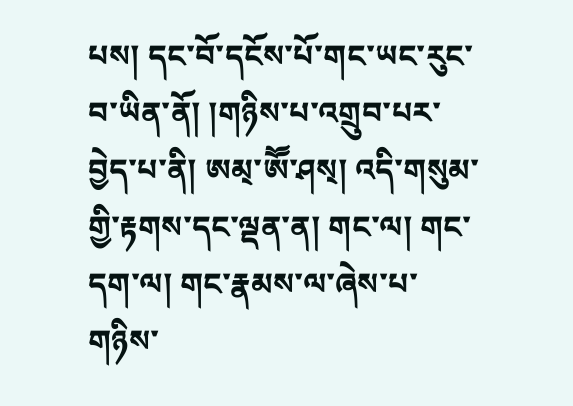པས། དང་བོ་དངོས་པོ་གང་ཡང་རུང་བ་ཡིན་ནོ། །གཉིས་པ་འགྲུབ་པར་བྱེད་པ་ནི། ཨམ྄་ཨཽ་ཤས྄། འདི་གསུམ་གྱི་རྟགས་དང་ལྡན་ན། གང་ལ། གང་དག་ལ། གང་རྣམས་ལ་ཞེས་པ་གཉིས་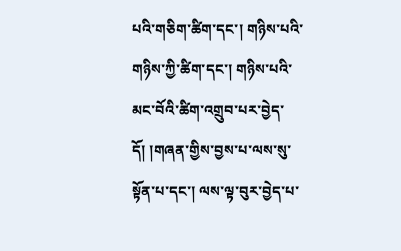པའི་གཅིག་ཚིག་དང་། གཉིས་པའི་གཉིས་ཀྱི་ཚིག་དང་། གཉིས་པའི་མང་བོའི་ཚིག་འགྲུབ་པར་བྱེད་དོ། །གཞན་གྱིས་བྱས་པ་ལས་སུ་སྟོན་པ་དང་། ལས་ལྟ་བུར་བྱེད་པ་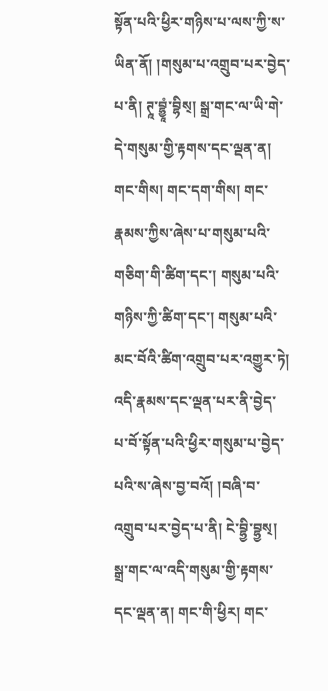སྟོན་པའི་ཕྱིར་གཉིས་པ་ལས་ཀྱི་ས་ཡིན་ནོ། །གསུམ་པ་འགྲུབ་པར་བྱེད་པ་ནི། ཊཱ་བྷྱཱཾ་བྷིས྄། སྒྲ་གང་ལ་ཡི་གེ་དེ་གསུམ་གྱི་རྟགས་དང་ལྡན་ན། གང་གིས། གང་དག་གིས། གང་རྣམས་ཀྱིས་ཞེས་པ་གསུམ་པའི་གཅིག་གི་ཚིག་དང་། གསུམ་པའི་གཉིས་ཀྱི་ཚིག་དང་། གསུམ་པའི་མང་བོའི་ཚིག་འགྲུབ་པར་འགྱུར་ཏེ། འདི་རྣམས་དང་ལྡན་པར་ནི་བྱེད་པ་བོ་སྟོན་པའི་ཕྱིར་གསུམ་པ་བྱེད་པའི་ས་ཞེས་བྱ་བའོ། །བཞི་བ་འགྲུབ་པར་བྱེད་པ་ནི། ངེ་བྷྱི་བྷྱས྄། སྒྲ་གང་ལ་འདི་གསུམ་གྱི་རྟགས་དང་ལྡན་ན། གང་གི་ཕྱིར། གང་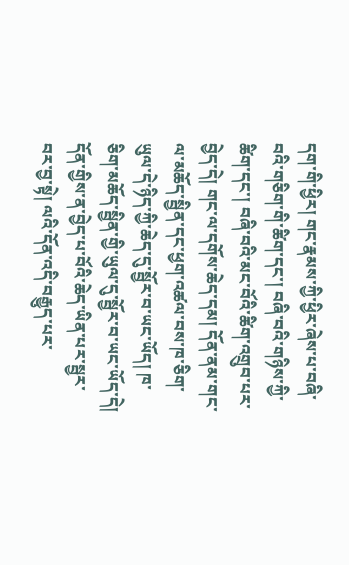དག་གི་ཕྱིར། གང་རྣམས་ཀྱི་ཕྱིར་ཞེས་པ་བཞི་བའི་གཅིག་གི་ཚིག་དང་། བཞི་བའི་གཉིས་ཀྱི་ཚིག་དང་། བཞི་བའི་མང་བོའི་ཚིག་འགྲུབ་པར་བྱེད་དེ། གང་ལ་དགོས་ཆེད་དམ། དོན་ནམ་གང་ལ་མཆོད་སྦྱིན་དང་ཕྱག་འཚལ་བས་ཁ་ཅིག་ཡུལ་དེ་ཉིད་ཀྱི་ཆེད་དུ་སྦྱོར་བ་ཡང་ཡོད། ཁ་ཅིག་མཆོད་སྦྱིན་གྱི་ཡུལ་དུ་སྦྱོར་བ་ཡང་ཡོད་དེ། དོན་གྱིས་ན་བྱེད་པ་བོའི་ཆེད་ཡིན་པར་སྦྱར་བར་བྱ་སྟེ། ལའི་དོན་འདི་བརྒྱུད་པར་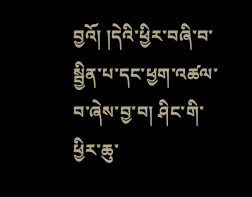བྱའོ། །དེའི་ཕྱིར་བཞི་བ་སྦྱིན་པ་དང་ཕྱག་འཚལ་བ་ཞེས་བྱ་བ། ཤིང་གི་ཕྱིར་ཆུ་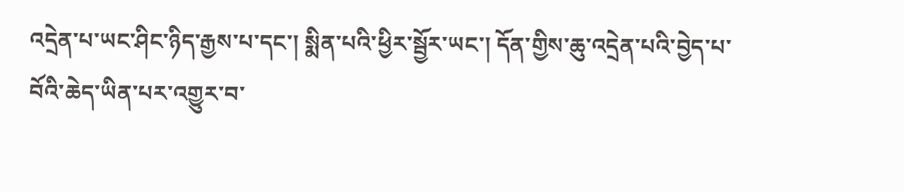འདྲེན་པ་ཡང་ཤིང་ཉིད་རྒྱས་པ་དང་། སྨིན་པའི་ཕྱིར་སྦྱོར་ཡང་། དོན་གྱིས་ཆུ་འདྲེན་པའི་བྱེད་པ་བོའི་ཆེད་ཡིན་པར་འགྱུར་བ་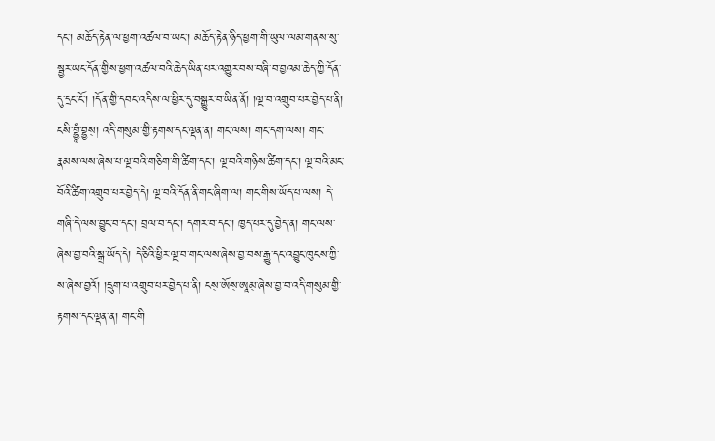དང་། མཆོད་རྟེན་ལ་ཕྱག་འཚལ་བ་ཡང་། མཆོད་རྟེན་ཉིད་ཕྱག་གི་ཡུལ་ལམ་གནས་སུ་སྦྱར་ཡང་དོན་གྱིས་ཕྱག་འཚལ་བའི་ཆེད་ཡིན་པར་འགྱུར་བས་བཞི་བ་བྱའམ་ཆེད་ཀྱི་དོན་དུ་དྲང་ངོ་། །དོན་གྱི་དབང་འདིས་ལ་ཕྱིར་དུ་བསྒྱུར་བ་ཡིན་ནོ། །ལྔ་བ་འགྲུབ་པར་བྱེད་པ་ནི། ངསི་བྷྱཱཾ་བྷྱས྄། འདི་གསུམ་གྱི་རྟགས་དང་ལྡན་ན། གང་ལས། གང་དག་ལས། གང་རྣམས་ལས་ཞེས་པ་ལྔ་བའི་གཅིག་གི་ཚིག་དང་། ལྔ་བའི་གཉིས་ཚིག་དང་། ལྔ་བའི་མང་བོའི་ཚིག་འགྲུབ་པར་བྱེད་དེ། ལྔ་བའི་དོན་ནི་གང་ཞིག་ལ། གང་གིས་ཡོད་པ་ལས། དེ་གཞི་དེ་ལས་བྱུང་བ་དང་། བྲལ་བ་དང་། དགར་བ་དང་། ཁྱད་པར་དུ་བྱེད་ན། གང་ལས་ཞེས་བྱ་བའི་སྒྲ་ཡོད་དེ། དེ་ཅིའི་ཕྱིར་ལྔ་བ་གང་ལས་ཞེས་བྱ་བས་རྒྱུ་དང་འབྱུང་ཁུངས་ཀྱི་ས་ཞེས་བྱའོ། །དྲུག་པ་འགྲུབ་པར་བྱེད་པ་ནི། ངས྄་ཨོས྄་ཨཱམ྄་ཞེས་བྱ་བ་འདི་གསུམ་གྱི་རྟགས་དང་ལྡན་ན། གང་གི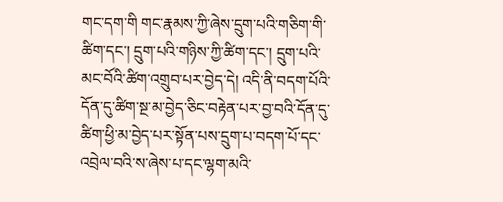གང་དག་གི གང་རྣམས་ཀྱི་ཞེས་དྲུག་པའི་གཅིག་གི་ཚིག་དང་། དྲུག་པའི་གཉིས་ཀྱི་ཚིག་དང་། དྲུག་པའི་མང་བོའི་ཚིག་འགྲུབ་པར་བྱེད་དེ། འདི་ནི་བདག་པོའི་དོན་དུ་ཚིག་སྔ་མ་བྱེད་ཅིང་བརྟེན་པར་བྱ་བའི་དོན་དུ་ཚིག་ཕྱི་མ་བྱེད་པར་སྟོན་པས་དྲུག་པ་བདག་པོ་དང་འབྲེལ་བའི་ས་ཞེས་པ་དང་ལྷག་མའི་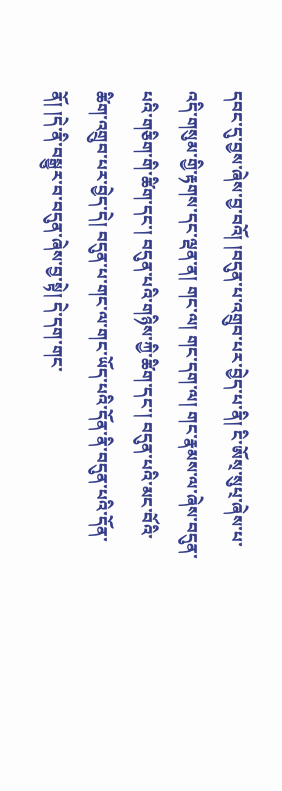དབང་དུ་བྱས་ཞེས་བྱ་བའོ། །བདུན་པ་འགྲུབ་པར་བྱེད་པ་ནི། ངི་ཨོས྄་སུཔ྄་ཞེས་པ་འདི་གསུམ་གྱི་རྟགས་དང་ལྡན་ན། གང་ལ། གང་དག་ལ། གང་རྣམས་ལ་ཞེས་བདུན་པའི་གཅིག་གི་ཚིག་དང་། བདུན་པའི་གཉིས་ཀྱི་ཚིག་དང་། བདུན་པའི་མང་བོའི་ཚིག་འགྲུབ་པར་བྱེད་དེ། བདུན་པ་གང་ལ་གང་ཡོད་པའི་དོན་ནི་བདུན་པའི་དོན་ནོ། །དེ་ནི་བསྒྱུར་བ་བདུན་ཞེས་བྱ་སྟེ། དེ་དག་གང་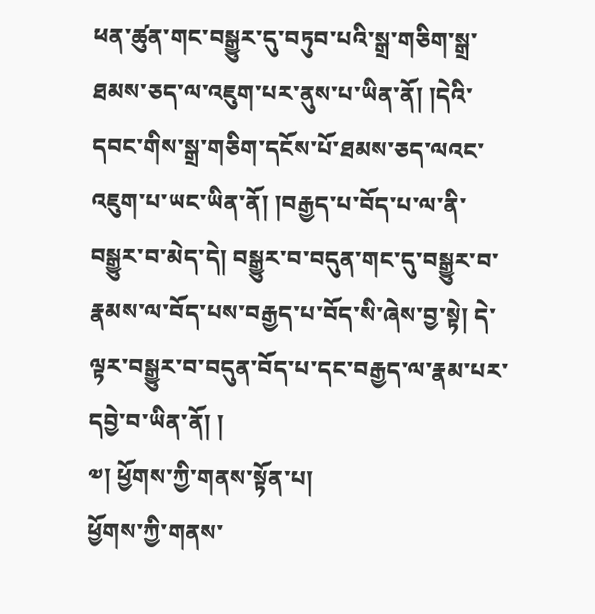ཕན་ཚུན་གང་བསྒྱུར་དུ་བཏུབ་པའི་སྒྲ་གཅིག་སྒྲ་ཐམས་ཅད་ལ་འཇུག་པར་ནུས་པ་ཡིན་ནོ། །དེའི་དབང་གིས་སྒྲ་གཅིག་དངོས་པོ་ཐམས་ཅད་ལའང་འཇུག་པ་ཡང་ཡིན་ནོ། །བརྒྱད་པ་བོད་པ་ལ་ནི་བསྒྱུར་བ་མེད་དེ། བསྒྱུར་བ་བདུན་གང་དུ་བསྒྱུར་བ་རྣམས་ལ་བོད་པས་བརྒྱད་པ་བོད་སི་ཞེས་བྱ་སྟེ། དེ་ལྟར་བསྒྱུར་བ་བདུན་བོད་པ་དང་བརྒྱད་ལ་རྣམ་པར་དབྱེ་བ་ཡིན་ནོ། །
༧། ཕྱོགས་ཀྱི་གནས་སྟོན་པ།
ཕྱོགས་ཀྱི་གནས་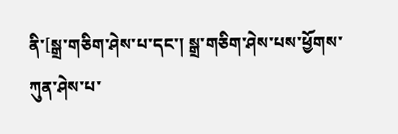ནི་[སྒྲ་གཅིག་ཤེས་པ་དང་། སྒྲ་གཅིག་ཤེས་པས་ཕྱོགས་ཀུན་ཤེས་པ་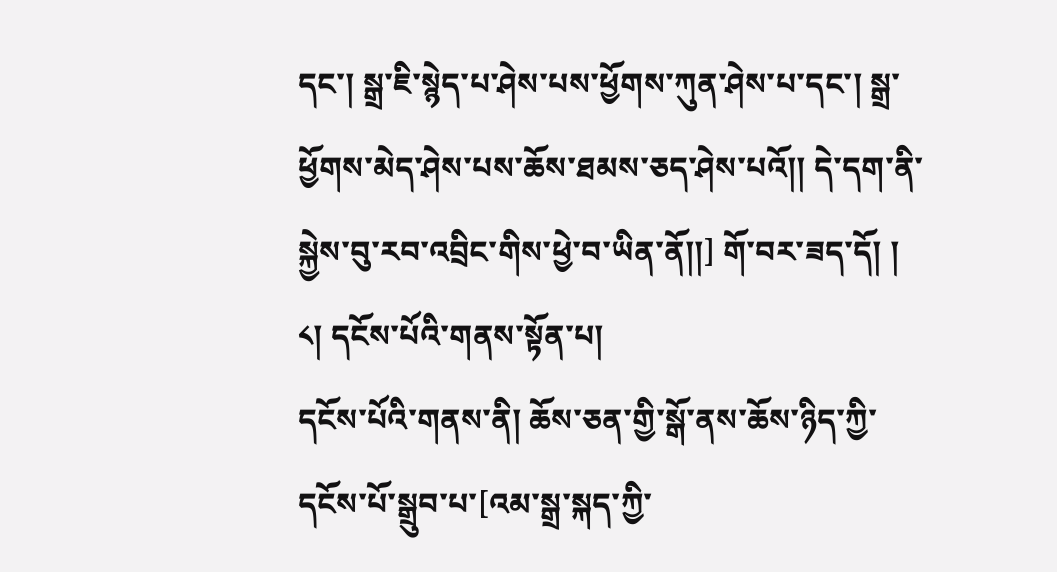དང་། སྒྲ་ཇི་སྙེད་པ་ཤེས་པས་ཕྱོགས་ཀུན་ཤེས་པ་དང་། སྒྲ་ཕྱོགས་མེད་ཤེས་པས་ཆོས་ཐམས་ཅད་ཤེས་པའོ།། དེ་དག་ནི་སྐྱེས་བུ་རབ་འབྲིང་གིས་ཕྱེ་བ་ཡིན་ནོ།།] གོ་བར་ཟད་དོ། །
༨། དངོས་པོའི་གནས་སྟོན་པ།
དངོས་པོའི་གནས་ནི། ཆོས་ཅན་གྱི་སྒོ་ནས་ཆོས་ཉིད་ཀྱི་དངོས་པོ་སྒྲུབ་པ་[འམ་སྒྲ་སྐད་ཀྱི་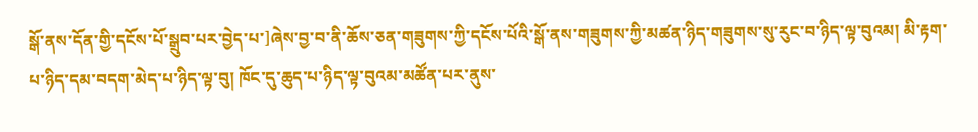སྒོ་ནས་དོན་གྱི་དངོས་པོ་སྒྲུབ་པར་བྱེད་པ་]ཞེས་བྱ་བ་ནི་ཆོས་ཅན་གཟུགས་ཀྱི་དངོས་པོའི་སྒོ་ནས་གཟུགས་ཀྱི་མཚན་ཉིད་གཟུགས་སུ་རུང་བ་ཉིད་ལྟ་བུའམ། མི་རྟག་པ་ཉིད་དམ་བདག་མེད་པ་ཉིད་ལྟ་བུ། ཁོང་དུ་ཆུད་པ་ཉིད་ལྟ་བུའམ་མཚོན་པར་ནུས་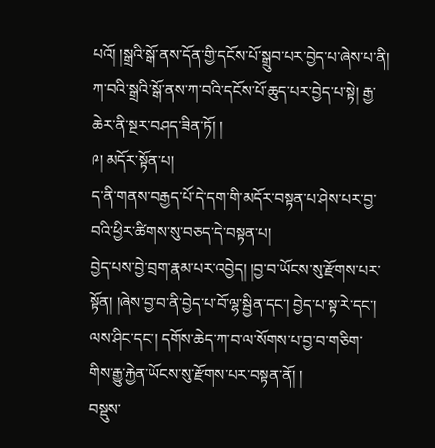པའོ། །སྒྲའི་སྒོ་ནས་དོན་གྱི་དངོས་པོ་སྒྲུབ་པར་བྱེད་པ་ཞེས་པ་ནི། ཀ་བའི་སྒྲའི་སྒོ་ནས་ཀ་བའི་དངོས་པོ་ཆུད་པར་བྱེད་པ་སྟེ། རྒྱ་ཆེར་ནི་སྔར་བཤད་ཟིན་ཏོ། །
༩། མདོར་སྟོན་པ།
ད་ནི་གནས་བརྒྱད་པོ་དེ་དག་གི་མདོར་བསྟན་པ་ཤེས་པར་བྱ་བའི་ཕྱིར་ཚིགས་སུ་བཅད་དེ་བསྟན་པ།
བྱེད་པས་བྱེ་བྲག་རྣམ་པར་འབྱེད། །བྱ་བ་ཡོངས་སུ་རྫོགས་པར་སྟོན། །ཞེས་བྱ་བ་ནི་བྱེད་པ་བོ་ལྷ་སྦྱིན་དང་། བྱེད་པ་སྟ་རེ་དང་། ལས་ཤིང་དང་། དགོས་ཆེད་ཀ་བ་ལ་སོགས་པ་བྱ་བ་གཅིག་གིས་རྒྱུ་རྐྱེན་ཡོངས་སུ་རྫོགས་པར་བསྟན་ནོ། །
བསྡུས་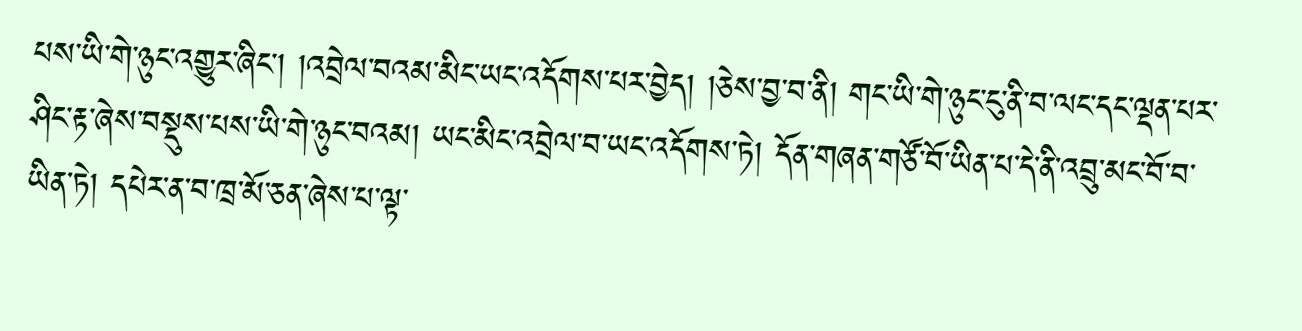པས་ཡི་གེ་ཉུང་འགྱུར་ཞིང་། །འབྲེལ་བའམ་མིང་ཡང་འདོགས་པར་བྱེད། །ཅེས་བྱ་བ་ནི། གང་ཡི་གེ་ཉུང་ངུ་ནི་བ་ལང་དང་ལྡན་པར་ཤིང་རྟ་ཞེས་བསྡུས་པས་ཡི་གེ་ཉུང་བའམ། ཡང་མིང་འབྲེལ་བ་ཡང་འདོགས་ཏེ། དོན་གཞན་གཙོ་བོ་ཡིན་པ་དེ་ནི་འབྲུ་མང་བོ་བ་ཡིན་ཏེ། དཔེར་ན་བ་ཁྲ་མོ་ཅན་ཞེས་པ་ལྟ་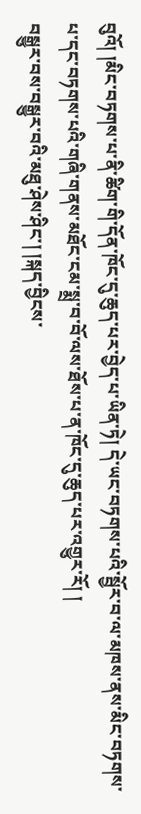བུའོ། །མིང་བཏགས་པ་ནི་ཚིག་གི་དོན་ཁོང་དུ་ཆུད་པར་བྱེད་པ་ཡིན་ཏེ། དེ་ཡང་བཏགས་པའི་སྦྱོར་བ་ལ་མཁས་ནས་མིང་བཏགས་པ་དང་བཏགས་པའི་གཞི་གནས་མཐོང་ངམ་སྨྲ་བ་བོ་ལས་ཐོས་པ་ན་ཁོང་དུ་ཆུད་པར་འགྱུར་རོ། །
བསྒྱུར་བས་བསྒྱུར་བའི་མཐུ་ཤེས་ཤིང་། །སྐད་བྱིངས་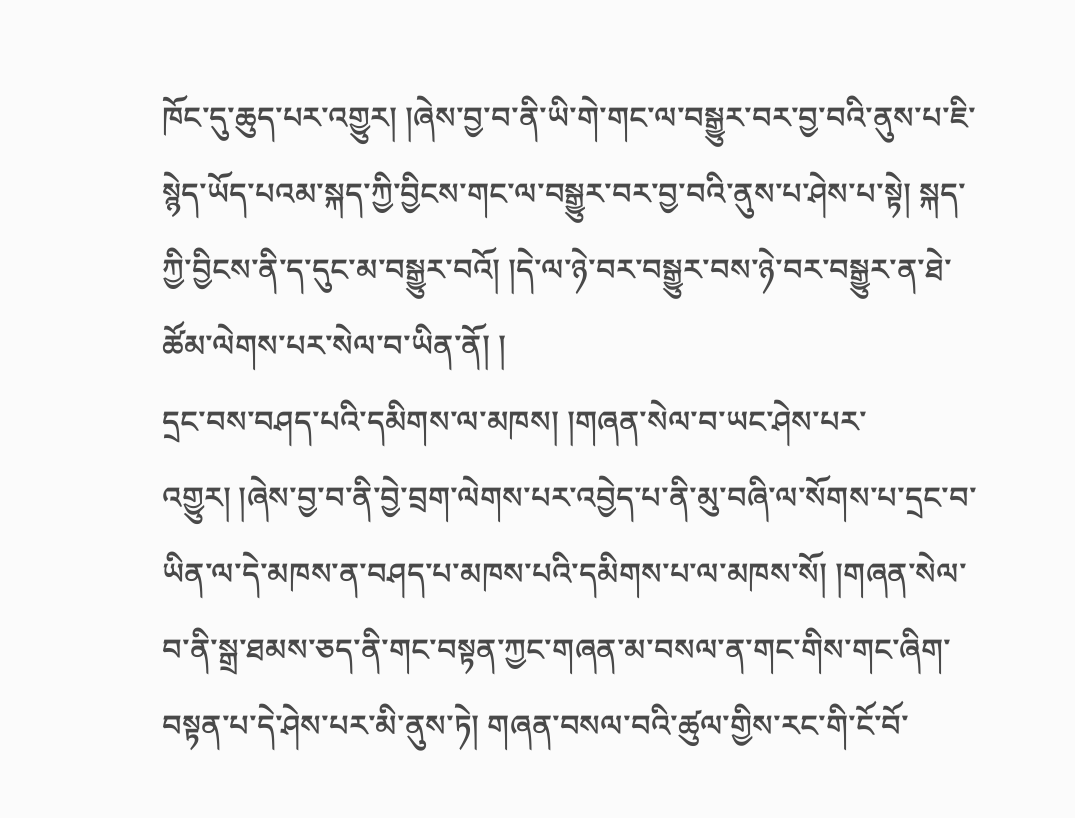ཁོང་དུ་ཆུད་པར་འགྱུར། །ཞེས་བྱ་བ་ནི་ཡི་གེ་གང་ལ་བསྒྱུར་བར་བྱ་བའི་ནུས་པ་ཇི་སྙེད་ཡོད་པའམ་སྐད་ཀྱི་བྱིངས་གང་ལ་བསྒྱུར་བར་བྱ་བའི་ནུས་པ་ཤེས་པ་སྟེ། སྐད་ཀྱི་བྱིངས་ནི་ད་དུང་མ་བསྒྱུར་བའོ། །དེ་ལ་ཉེ་བར་བསྒྱུར་བས་ཉེ་བར་བསྒྱུར་ན་ཐེ་ཚོམ་ལེགས་པར་སེལ་བ་ཡིན་ནོ། །
དྲང་བས་བཤད་པའི་དམིགས་ལ་མཁས། །གཞན་སེལ་བ་ཡང་ཤེས་པར་འགྱུར། །ཞེས་བྱ་བ་ནི་བྱེ་བྲག་ལེགས་པར་འབྱེད་པ་ནི་མུ་བཞི་ལ་སོགས་པ་དྲང་བ་ཡིན་ལ་དེ་མཁས་ན་བཤད་པ་མཁས་པའི་དམིགས་པ་ལ་མཁས་སོ། །གཞན་སེལ་བ་ནི་སྒྲ་ཐམས་ཅད་ནི་གང་བསྟན་ཀྱང་གཞན་མ་བསལ་ན་གང་གིས་གང་ཞིག་བསྟན་པ་དེ་ཤེས་པར་མི་ནུས་ཏེ། གཞན་བསལ་བའི་ཚུལ་གྱིས་རང་གི་ངོ་བོ་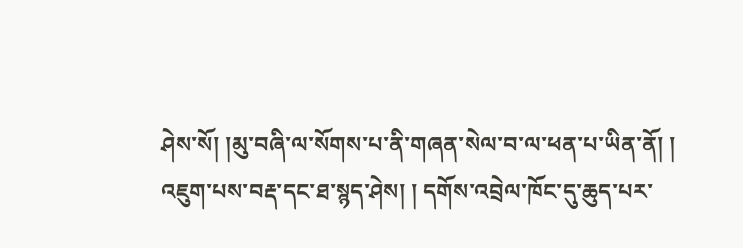ཤེས་སོ། །མུ་བཞི་ལ་སོགས་པ་ནི་གཞན་སེལ་བ་ལ་ཕན་པ་ཡིན་ནོ། །
འཇུག་པས་བརྡ་དང་ཐ་སྙད་ཤེས། ། དགོས་འབྲེལ་ཁོང་དུ་ཆུད་པར་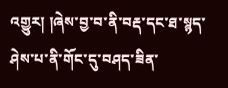འགྱུར། །ཞེས་བྱ་བ་ནི་བརྡ་དང་ཐ་སྙད་ཤེས་པ་ནི་གོང་དུ་བཤད་ཟིན་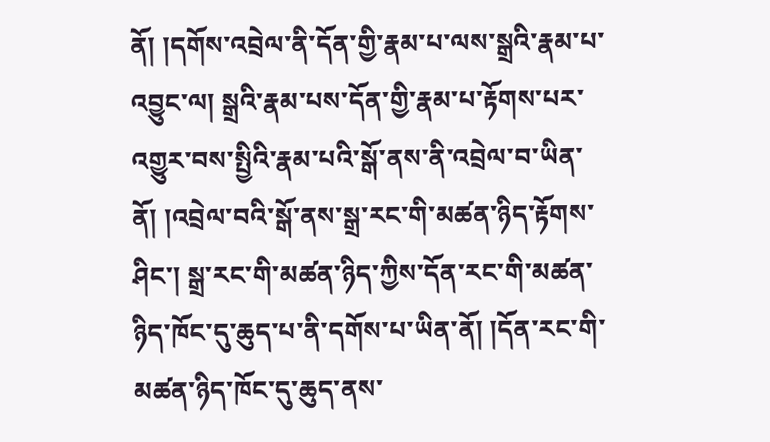ནོ། །དགོས་འབྲེལ་ནི་དོན་གྱི་རྣམ་པ་ལས་སྒྲའི་རྣམ་པ་འབྱུང་ལ། སྒྲའི་རྣམ་པས་དོན་གྱི་རྣམ་པ་རྟོགས་པར་འགྱུར་བས་སྤྱིའི་རྣམ་པའི་སྒོ་ནས་ནི་འབྲེལ་བ་ཡིན་ནོ། །འབྲེལ་བའི་སྒོ་ནས་སྒྲ་རང་གི་མཚན་ཉིད་རྟོགས་ཤིང་། སྒྲ་རང་གི་མཚན་ཉིད་ཀྱིས་དོན་རང་གི་མཚན་ཉིད་ཁོང་དུ་ཆུད་པ་ནི་དགོས་པ་ཡིན་ནོ། །དོན་རང་གི་མཚན་ཉིད་ཁོང་དུ་ཆུད་ནས་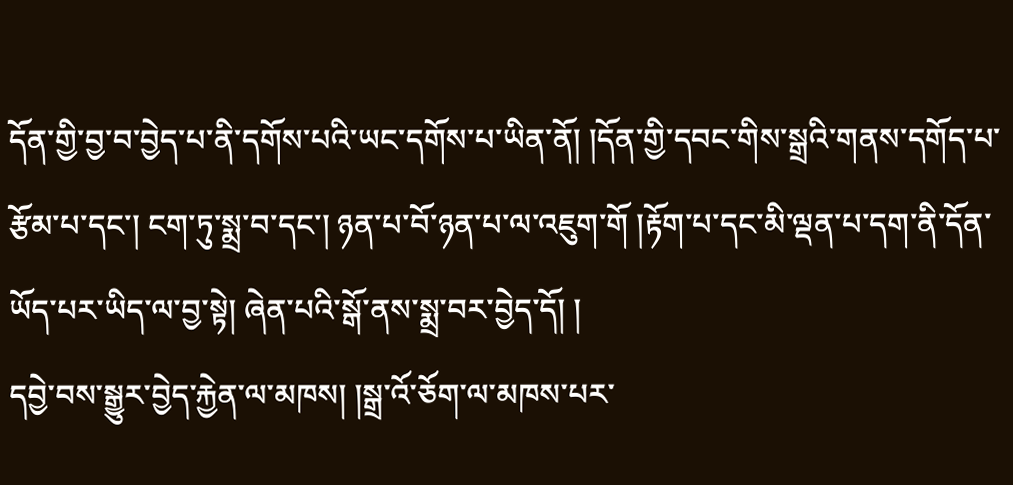དོན་གྱི་བྱ་བ་བྱེད་པ་ནི་དགོས་པའི་ཡང་དགོས་པ་ཡིན་ནོ། །དོན་གྱི་དབང་གིས་སྒྲའི་གནས་དགོད་པ་རྩོམ་པ་དང་། ངག་ཏུ་སྨྲ་བ་དང་། ཉན་པ་བོ་ཉན་པ་ལ་འཇུག་གོ །རྟོག་པ་དང་མི་ལྡན་པ་དག་ནི་དོན་ཡོད་པར་ཡིད་ལ་བྱ་སྟེ། ཞེན་པའི་སྒོ་ནས་སྨྲ་བར་བྱེད་དོ། །
དབྱེ་བས་སྒྱུར་བྱེད་རྐྱེན་ལ་མཁས། །སྒྲ་འོ་ཅོག་ལ་མཁས་པར་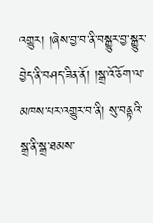འགྱུར། །ཞེས་བྱ་བ་ནི་བསྒྱུར་བྱ་སྒྱུར་བྱེད་ནི་བཤད་ཟིན་ནོ། །སྒྲ་འོ་ཅོག་ལ་མཁས་པར་འགྱུར་བ་ནི། སུ་བནྟའི་སྒྲ་ནི་སྒྲ་ཐམས་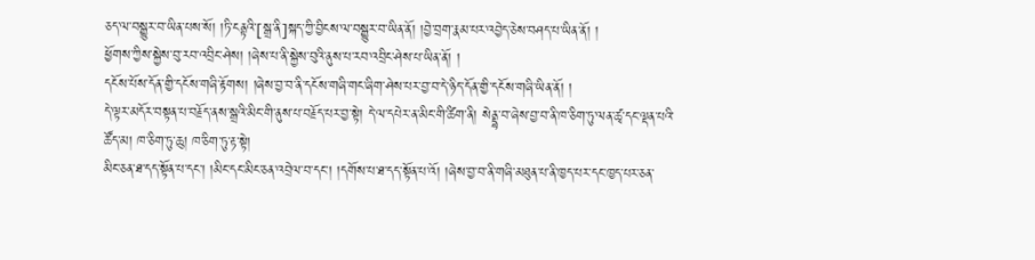ཅད་ལ་བསྒྱུར་བ་ཡིན་པས་སོ། །ཏི་ངནྟའི་[སྒྲ་ནི]སྐད་ཀྱི་བྱིངས་ལ་བསྒྱུར་བ་ཡིན་ནོ། །བྱེ་བྲག་རྣམ་པར་འབྱེད་ཅེས་བཤད་པ་ཡིན་ནོ། །
ཕྱོགས་ཀྱིས་སྐྱེས་བུ་རབ་འབྲིང་ཤེས། །ཞེས་པ་ནི་སྐྱེས་བུའི་ནུས་པ་རབ་འབྲིང་ཤེས་པ་ཡིན་ནོ། །
དངོས་པོས་དོན་གྱི་དངོས་གཞི་རྟོགས། །ཞེས་བྱ་བ་ནི་དངོས་གཞི་གང་ཞིག་ཤེས་པར་བྱ་བ་དེ་ཉིད་དོན་གྱི་དངོས་གཞི་ཡིན་ནོ། །
དེ་ལྟར་མདོར་བསྟན་པ་བརྗོད་ནས་སྒྲའི་མིང་གི་ནུས་པ་བརྗོད་པར་བྱ་སྟེ། དེ་ལ་དཔེར་ན་མིང་གི་ཚིག་ནི། སེནྡྷ་བ་ཞེས་བྱ་བ་ནི་ཁ་ཅིག་ཏུ་ལན་ཚྭ་དང་ལྡན་པའི་ཚོད་མ། ཁ་ཅིག་ཏུ་ཆུ། ཁ་ཅིག་ཏུ་རྟ་སྟེ།
མིང་ཅན་ཐ་དད་སྟོན་པ་དང་། །མིང་དང་མིང་ཅན་འབྲེལ་བ་དང་། །དགོས་པ་ཐ་དད་སྟོན་པ་འོ། །ཞེས་བྱ་བ་ནི་གཞི་མཐུན་པ་ནི་ཁྱད་པར་དང་ཁྱད་པར་ཅན་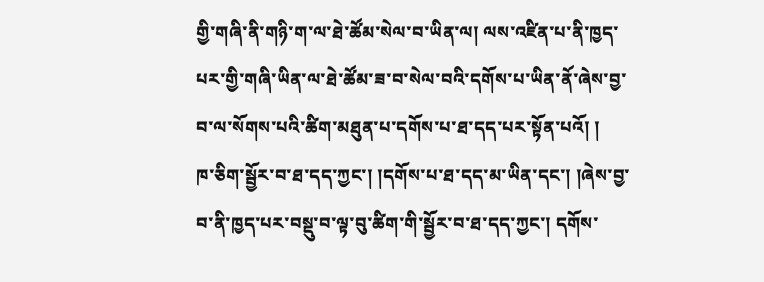གྱི་གཞི་ནི་གཉི་ག་ལ་ཐེ་ཚོམ་སེལ་བ་ཡིན་ལ། ལས་འཛིན་པ་ནི་ཁྱད་པར་གྱི་གཞི་ཡིན་ལ་ཐེ་ཚོམ་ཟ་བ་སེལ་བའི་དགོས་པ་ཡིན་ནོ་ཞེས་བྱ་བ་ལ་སོགས་པའི་ཚིག་མཐུན་པ་དགོས་པ་ཐ་དད་པར་སྟོན་པའོ། །
ཁ་ཅིག་སྦྱོར་བ་ཐ་དད་ཀྱང་། །དགོས་པ་ཐ་དད་མ་ཡིན་དང་། །ཞེས་བྱ་བ་ནི་ཁྱད་པར་བསྡུ་བ་ལྟ་བུ་ཚིག་གི་སྦྱོར་བ་ཐ་དད་ཀྱང་། དགོས་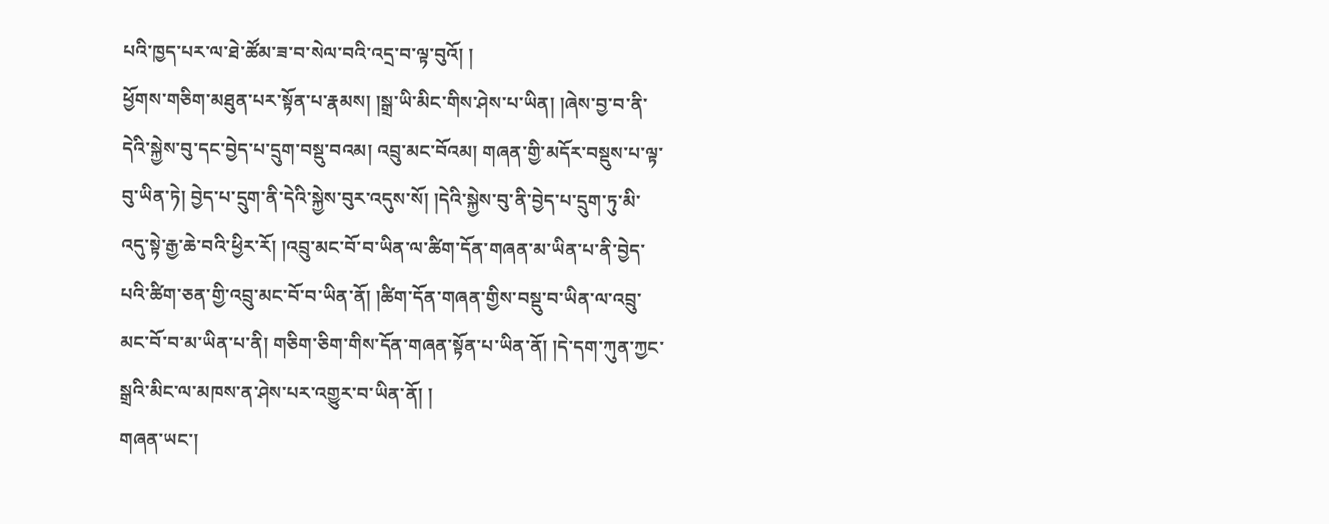པའི་ཁྱད་པར་ལ་ཐེ་ཚོམ་ཟ་བ་སེལ་བའི་འདྲ་བ་ལྟ་བུའོ། །
ཕྱོགས་གཅིག་མཐུན་པར་སྟོན་པ་རྣམས། །སྒྲ་ཡི་མིང་གིས་ཤེས་པ་ཡིན། །ཞེས་བྱ་བ་ནི་དེའི་སྐྱེས་བུ་དང་བྱེད་པ་དྲུག་བསྡུ་བའམ། འབྲུ་མང་བོའམ། གཞན་གྱི་མདོར་བསྡུས་པ་ལྟ་བུ་ཡིན་ཏེ། བྱེད་པ་དྲུག་ནི་དེའི་སྐྱེས་བུར་འདུས་སོ། །དེའི་སྐྱེས་བུ་ནི་བྱེད་པ་དྲུག་ཏུ་མི་འདུ་སྟེ་རྒྱ་ཆེ་བའི་ཕྱིར་རོ། །འབྲུ་མང་བོ་བ་ཡིན་ལ་ཚིག་དོན་གཞན་མ་ཡིན་པ་ནི་བྱེད་པའི་ཚིག་ཅན་གྱི་འབྲུ་མང་བོ་བ་ཡིན་ནོ། །ཚིག་དོན་གཞན་གྱིས་བསྡུ་བ་ཡིན་ལ་འབྲུ་མང་བོ་བ་མ་ཡིན་པ་ནི། གཅིག་ཅིག་གིས་དོན་གཞན་སྟོན་པ་ཡིན་ནོ། །དེ་དག་ཀུན་ཀྱང་སྒྲའི་མིང་ལ་མཁས་ན་ཤེས་པར་འགྱུར་བ་ཡིན་ནོ། །
གཞན་ཡང་།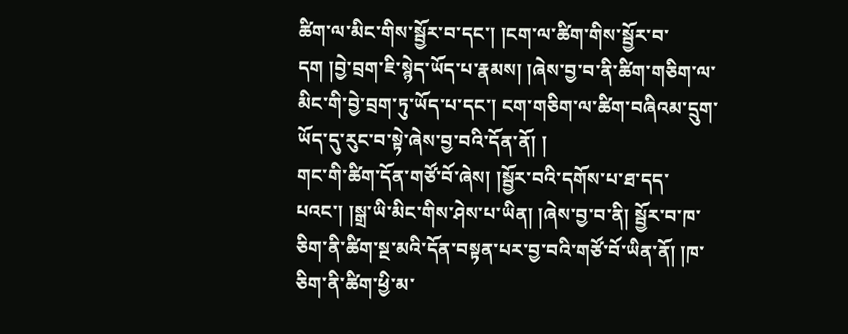ཚིག་ལ་མིང་གིས་སྦྱོར་བ་དང་། །ངག་ལ་ཚིག་གིས་སྦྱོར་བ་དག །བྱེ་བྲག་ཇི་སྙེད་ཡོད་པ་རྣམས། །ཞེས་བྱ་བ་ནི་ཚིག་གཅིག་ལ་མིང་གི་བྱེ་བྲག་ཏུ་ཡོད་པ་དང་། ངག་གཅིག་ལ་ཚིག་བཞིའམ་དྲུག་ཡོད་དུ་རུང་བ་སྟེ་ཞེས་བྱ་བའི་དོན་ནོ། །
གང་གི་ཚིག་དོན་གཙོ་བོ་ཞེས། །སྦྱོར་བའི་དགོས་པ་ཐ་དད་པའང་། །སྒྲ་ཡི་མིང་གིས་ཤེས་པ་ཡིན། །ཞེས་བྱ་བ་ནི། སྦྱོར་བ་ཁ་ཅིག་ནི་ཚིག་སྔ་མའི་དོན་བསྟན་པར་བྱ་བའི་གཙོ་བོ་ཡིན་ནོ། །ཁ་ཅིག་ནི་ཚིག་ཕྱི་མ་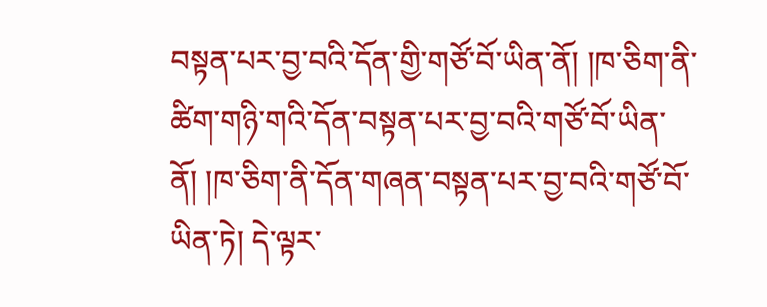བསྟན་པར་བྱ་བའི་དོན་གྱི་གཙོ་བོ་ཡིན་ནོ། །ཁ་ཅིག་ནི་ཚིག་གཉི་གའི་དོན་བསྟན་པར་བྱ་བའི་གཙོ་བོ་ཡིན་ནོ། །ཁ་ཅིག་ནི་དོན་གཞན་བསྟན་པར་བྱ་བའི་གཙོ་བོ་ཡིན་ཏེ། དེ་ལྟར་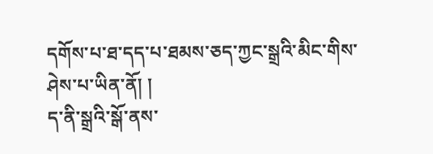དགོས་པ་ཐ་དད་པ་ཐམས་ཅད་ཀྱང་སྒྲའི་མིང་གིས་ཤེས་པ་ཡིན་ནོ། །
ད་ནི་སྒྲའི་སྒོ་ནས་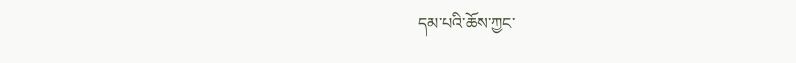དམ་པའི་ཆོས་ཀྱང་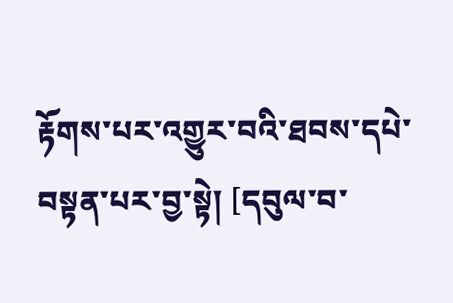རྟོགས་པར་འགྱུར་བའི་ཐབས་དཔེ་བསྟན་པར་བྱ་སྟེ། [དབུལ་བ་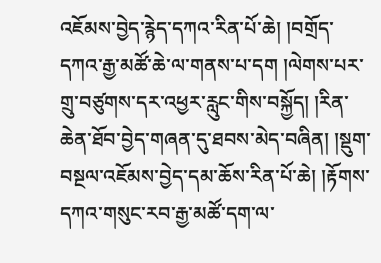འཇོམས་བྱེད་རྙེད་དཀའ་རིན་པོ་ཆེ། །བགྲོད་དཀའ་རྒྱ་མཚོ་ཆེ་ལ་གནས་པ་དག །ལེགས་པར་གྲུ་བཙུགས་དར་འཕྱར་རླུང་གིས་བསྐྱོད། །རིན་ཆེན་ཐོབ་བྱེད་གཞན་དུ་ཐབས་མེད་བཞིན། །སྡུག་བསྔལ་འཇོམས་བྱེད་དམ་ཆོས་རིན་པོ་ཆེ། །རྟོགས་དཀའ་གསུང་རབ་རྒྱ་མཚོ་དག་ལ་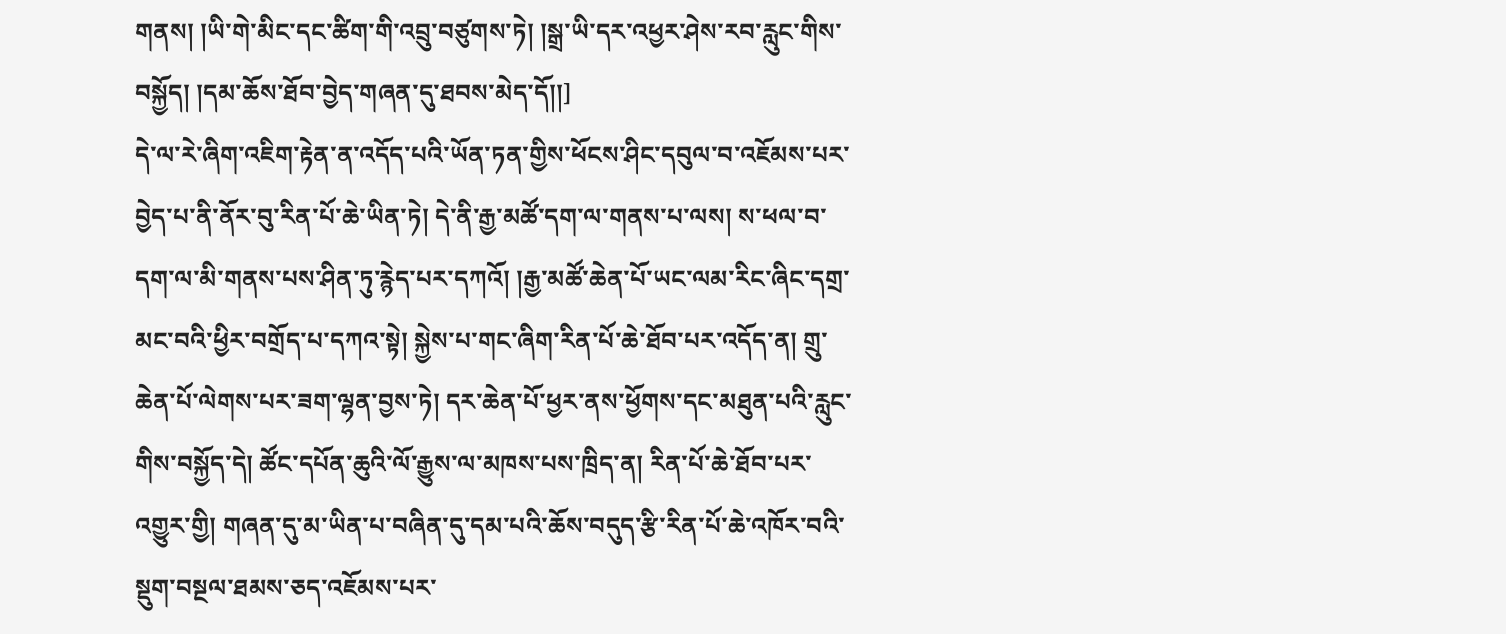གནས། །ཡི་གེ་མིང་དང་ཚིག་གི་འབྲུ་བཙུགས་ཏེ། །སྒྲ་ཡི་དར་འཕྱར་ཤེས་རབ་རླུང་གིས་བསྐྱོད། །དམ་ཆོས་ཐོབ་བྱེད་གཞན་དུ་ཐབས་མེད་དོ།།]
དེ་ལ་རེ་ཞིག་འཇིག་རྟེན་ན་འདོད་པའི་ཡོན་ཏན་གྱིས་ཕོངས་ཤིང་དབུལ་བ་འཇོམས་པར་བྱེད་པ་ནི་ནོར་བུ་རིན་པོ་ཆེ་ཡིན་ཏེ། དེ་ནི་རྒྱ་མཚོ་དག་ལ་གནས་པ་ལས། ས་ཕལ་བ་དག་ལ་མི་གནས་པས་ཤིན་ཏུ་རྙེད་པར་དཀའོ། །རྒྱ་མཚོ་ཆེན་པོ་ཡང་ལམ་རིང་ཞིང་དགྲ་མང་བའི་ཕྱིར་བགྲོད་པ་དཀའ་སྟེ། སྐྱེས་པ་གང་ཞིག་རིན་པོ་ཆེ་ཐོབ་པར་འདོད་ན། གྲུ་ཆེན་པོ་ལེགས་པར་ཟག་ལྷན་བྱས་ཏེ། དར་ཆེན་པོ་ཕྱར་ནས་ཕྱོགས་དང་མཐུན་པའི་རླུང་གིས་བསྐྱོད་དེ། ཚོང་དཔོན་ཆུའི་ལོ་རྒྱུས་ལ་མཁས་པས་ཁྲིད་ན། རིན་པོ་ཆེ་ཐོབ་པར་འགྱུར་གྱི། གཞན་དུ་མ་ཡིན་པ་བཞིན་དུ་དམ་པའི་ཆོས་བདུད་རྩི་རིན་པོ་ཆེ་འཁོར་བའི་སྡུག་བསྔལ་ཐམས་ཅད་འཇོམས་པར་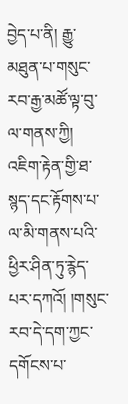བྱེད་པ་ནི། རྒྱུ་མཐུན་པ་གསུང་རབ་རྒྱ་མཚོ་ལྟ་བུ་ལ་གནས་ཀྱི། འཇིག་རྟེན་གྱི་ཐ་སྙད་དང་རྟོགས་པ་ལ་མི་གནས་པའི་ཕྱིར་ཤིན་ཏུ་རྙེད་པར་དཀའོ། །གསུང་རབ་དེ་དག་ཀྱང་དགོངས་པ་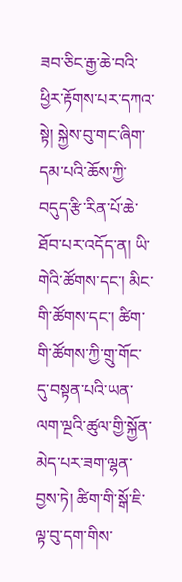ཟབ་ཅིང་རྒྱ་ཆེ་བའི་ཕྱིར་རྟོགས་པར་དཀའ་སྟེ། སྐྱེས་བུ་གང་ཞིག་དམ་པའི་ཆོས་ཀྱི་བདུད་རྩི་རིན་པོ་ཆེ་ཐོབ་པར་འདོད་ན། ཡི་གེའི་ཚོགས་དང་། མིང་གི་ཚོགས་དང་། ཚིག་གི་ཚོགས་ཀྱི་གྲུ་གོང་དུ་བསྟན་པའི་ཡན་ལག་ལྔའི་ཚུལ་གྱི་སྐྱོན་མེད་པར་ཟག་ལྷན་བྱས་ཏེ། ཚིག་གི་སྒོ་ཇི་ལྟ་བུ་དག་གིས་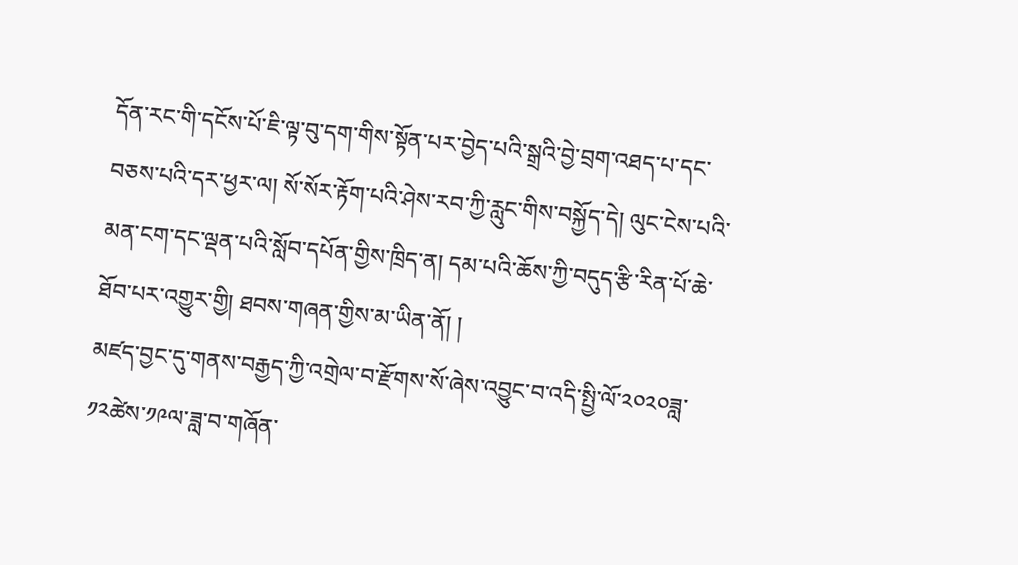དོན་རང་གི་དངོས་པོ་ཇི་ལྟ་བུ་དག་གིས་སྟོན་པར་བྱེད་པའི་སྒྲའི་བྱེ་བྲག་འཐད་པ་དང་བཅས་པའི་དར་ཕྱར་ལ། སོ་སོར་རྟོག་པའི་ཤེས་རབ་ཀྱི་རླུང་གིས་བསྐྱོད་དེ། ལུང་ངེས་པའི་མན་ངག་དང་ལྡན་པའི་སློབ་དཔོན་གྱིས་ཁྲིད་ན། དམ་པའི་ཆོས་ཀྱི་བདུད་རྩི་རིན་པོ་ཆེ་ཐོབ་པར་འགྱུར་གྱི། ཐབས་གཞན་གྱིས་མ་ཡིན་ནོ། །
མཛད་བྱང་དུ་གནས་བརྒྱད་ཀྱི་འགྲེལ་བ་རྫོགས་སོ་ཞེས་འབྱུང་བ་འདི་སྤྱི་ལོ་༢༠༢༠ཟླ་༡༢ཚེས་༡༩ལ་ཟླ་བ་གཞོན་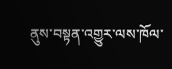ནུས་བསྟན་འགྱུར་ལས་ཁོལ་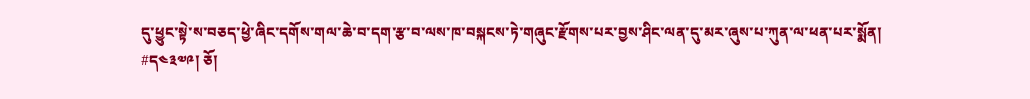དུ་ཕྱུང་སྟེ་ས་བཅད་ཕྱེ་ཞིང་དགོས་གལ་ཆེ་བ་དག་རྩ་བ་ལས་ཁ་བསྐངས་ཏེ་གཞུང་རྫོགས་པར་བྱས་ཤིང་ལན་དུ་མར་ཞུས་པ་ཀུན་ལ་ཕན་པར་སྨོན།
#ད༤༣༧༩། ཅོ།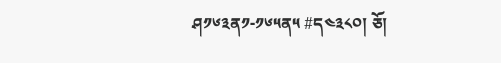ཤ༡༦༣ན༡-༡༦༥ན༥ #ད༤༣༨༠། ཅོ།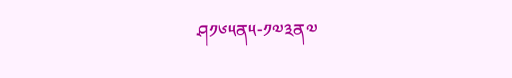ཤ༡༦༥ན༥-༡༧༣ན༧